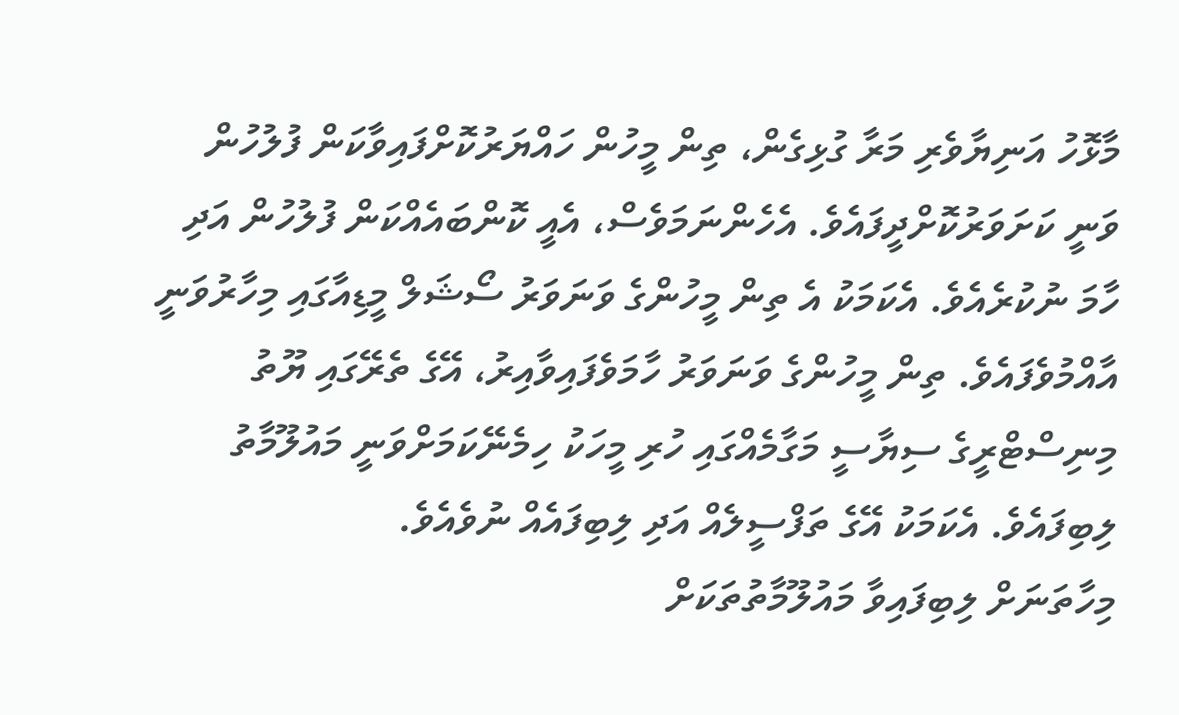މާޅޮހު އަނިޔާވެރި މަރާ ގުޅިގެން، ތިން މީހުން ހައްޔަރުކޮށްފައިވާކަން ފުލުހުން ވަނީ ކަށަވަރުކޮށްދީފައެވެ. އެހެންނަމަވެސް، އެއީ ކޮންބައެއްކަން ފުލުހުން އަދި ހާމަ ނުކުރެއެވެ. އެކަމަކު އެ ތިން މީހުންގެ ވަނަވަރު ސޯޝަލް މީޑިއާގައި މިހާރުވަނީ އާއްމުވެފައެވެ. ތިން މީހުންގެ ވަނަވަރު ހާމަވެފައިވާއިރު، އޭގެ ތެރޭގައި ޔޫތު މިނިސްޓްރީގެ ސިޔާސީ މަގާމެއްގައި ހުރި މީހަކު ހިމެނޭކަމަށްވަނީ މައުލޫމާތު ލިބިފައެވެ. އެކަމަކު އޭގެ ތަފްސީލެއް އަދި ލިބިފައެއް ނުވެއެވެ.
މިހާތަނަށް ލިބިފައިވާ މައުލޫމާތުތަކަށް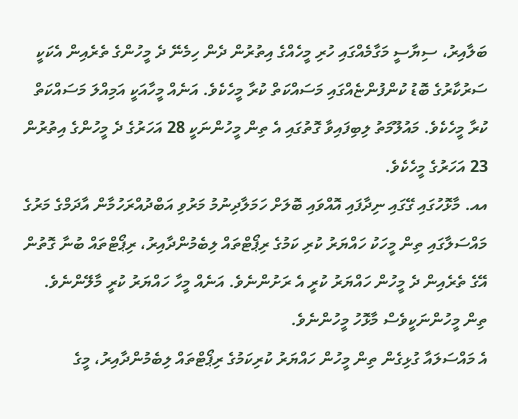ބަލާއިރު، ސިޔާސީ މަގާމެއްގައި ހުރި މީހެއްގެ އިތުރުން ދެން ހިމެނޭ ދެ މީހުންގެ ތެރެއިން އެކަކީ ސަރުކާރުގެ ބޮޑު ކުންފުންޏެއްގައި މަސައްކަތް ކުރާ މީހެކެވެ. އަނެއް މީހާއަކީ އަމިއްލަ މަސައްކަތް ކުރާ މީހެކެވެ. މައުލޫމަތު ލިބިފައިވާ ގޮތުގައި އެ ތިން މީހުންނަކީ 28 އަހަރުގެ ދެ މީހުންގެ އިތުރުން 23 އަހަރުގެ މީހެކެވެ.
އއ. މާޅޮހުގައި ގޭގައި ނިދާފައި އޮއްވައި ބޮލަށް ހަމަލާދިނުމު މަރުވި އަބްދުއްރަހުމާން އާދަމްގެ މަރުގެ މައްސަލާގައި ތިން މީހަކު ހައްޔަރު ކުރި ކަމުގެ ރިޕޯޓްތައް ލިބެމުންދާއިރު، ރިޕޯޓްތައް ބުނާ ގޮތުން އޭގެ ތެރެއިން ދެ މީހުން ހައްޔަރު ކުރީ އެ ރަށުންނެވެ. އަނެއް މީހާ ހައްޔަރު ކުރީ މާލޭންނެވެ. ތިން މީހުންނަކީވެސް މާޅޮހު މީހުންނެވެ.
އެ މައްސަލައާ ގުޅިގެން ތިން މީހުން ހައްޔަރު ކުރިކަމުގެ ރިޕޯޓްތައް ލިބެމުންދާއިރު، މީގެ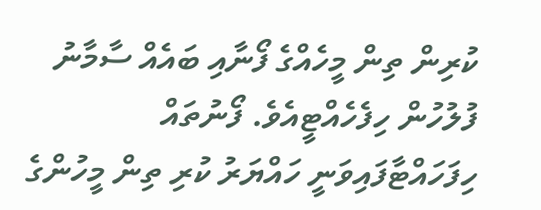ކުރިން ތިން މީހެއްގެ ފޯނާއި ބައެއް ސާމާނު ފުލުހުން ހިފެހެއްޓީއެވެ. ފޯނުތައް ހިފަހައްޓާފައިވަނީ ހައްޔަރު ކުރި ތިން މީހުންގެ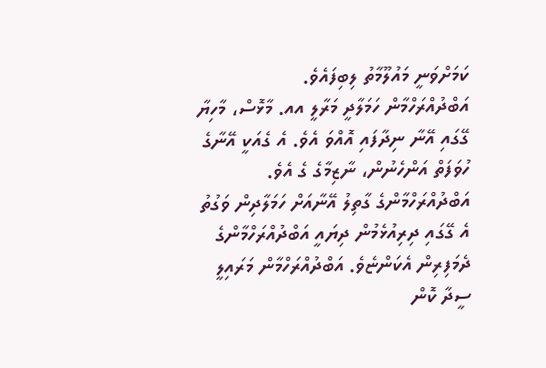ކަމަށްވަނީ މައުލޫމާތު ލިބިފައެވެ.
އަބްދުއްރަހްމާން ހަމަލާދީ މަރާލީ އއ. މާޅޮސް، މާހިޔާ ގޭގައި އޭނާ ނިދާފައި އޮއްވަ އެވެ. އެ ގެއަކީ އޭނާގެ ހުވަފަތް އަންހެނުން، ނާޒިމާގެ ގެ އެވެ. އަބްދުއްރަހްމާންގެ ގާތިލު އޭނާއަށް ހަމަލާދިން ވަގުތު އެ ގޭގައި ދިރިއުޅެމުން ދިޔައީ އަބްދުއްރަހްމާންގެ ދެމަފިރިން އެކަންޏެވެ. އަބްދުއްރަހްމާން މަރައިލީ ސީދާ ކޮން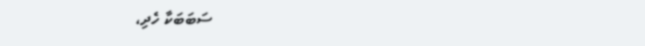ސަބަބަކާ ހެދި،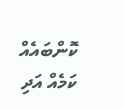ކޮންބައެއް ކަމެއް އަދި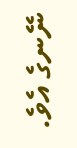ނޭނގެ އެވެ.